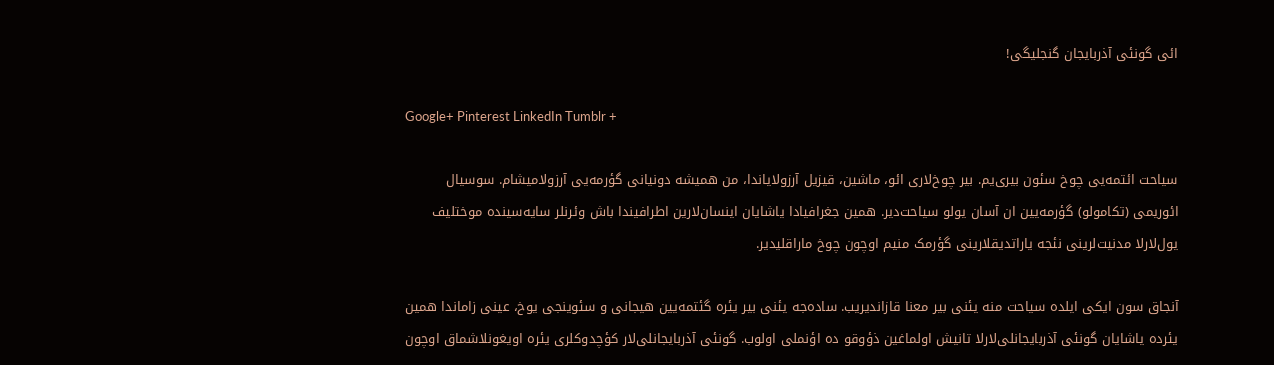ائی گونئی آذربایجان گنجلیگی!

Google+ Pinterest LinkedIn Tumblr +

سیاحت ائتمه‌یی چوخ سئون بیری‌یم. بیر چوخ‌لاری ائو، ماشین، قیزیل آرزولایاندا، من همیشه دونیانی گؤرمه‌یی آرزولامیشام. سوسیال ائوریمی (تکامولو) گؤرمه‌یین ان آسان یولو سیاحت‌دیر. همین جغرافیادا یاشایان اینسان‌لارین اطرافیندا باش وئرنلر سایه‌سینده موختلیف یول‌لارلا مدنيت‌لرینی نئجه یاراتدیقلارینی گؤرمک منیم اوچون چوخ ماراقلیدیر.

آنجاق سون ایکی ایلده سیاحت منه یئنی بیر معنا قازاندیریب. ساده‌جه یئنی بیر یئره گئتمه‌یین هیجانی و سئوینجی یوخ، عینی زاماندا همین یئرده یاشایان گونئی آذربایجانلی‌لارلا تانیش اولماغین ذؤوقو ده اؤنملی اولوب. گونئی آذربایجانلی‌لار کؤچدوکلری یئره اویغونلاشماق اوچون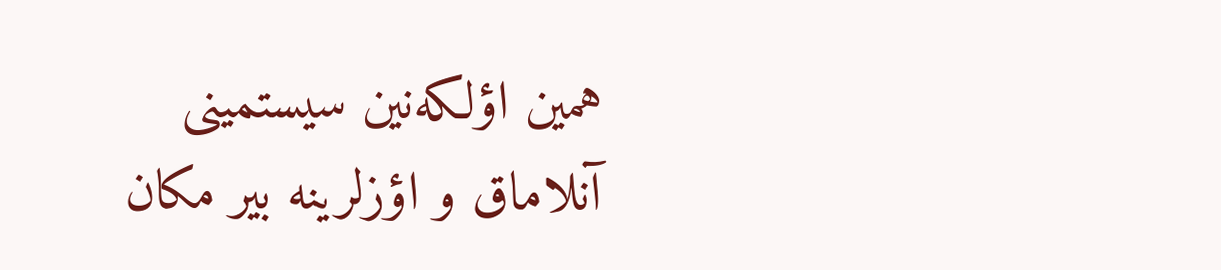همین اؤلکه‌نین سیستمینی آنلاماق و اؤزلرینه بیر مکان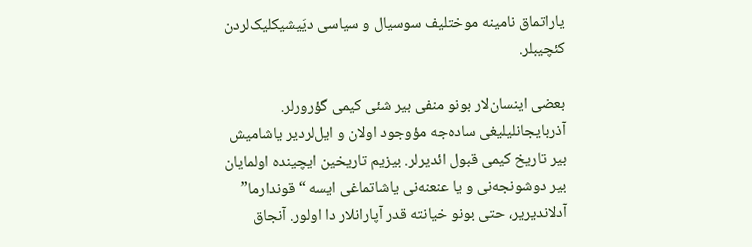یاراتماق نامینه موختلیف سوسیال و سیاسی ديَیشیکلیک‌لردن کئچیبلر.

بعضی اینسان‌لار بونو منفی بیر شئی کیمی گؤرورلر. آذربایجانلیلیغی ساده‌جه مؤوجود اولان و ایل‌لردیر یاشامیش بیر تاریخ کیمی قبول ائدیرلر. بیزیم تاریخین ایچینده اولمایان بیر دوشونجه‌نی و یا عنعنه‌‌نی یاشاتماغی ایسه “قوندارما” آدلاندیریر، حتی بونو خیانته قدر آپارانلار ‌دا اولور. آنجاق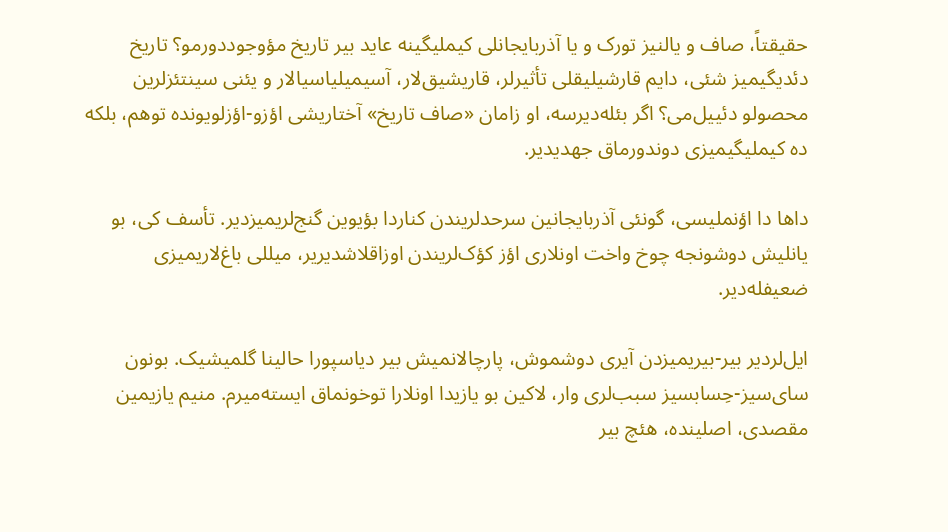حقیقتاً، صاف و یالنیز تورک و یا آذربایجانلی کیملیگینه عاید بیر تاریخ مؤوجوددورمو؟ تاریخ دئدیگیمیز شئی، دایم قارشیلیقلی تأثیرلر، قاریشیق‌لار، آسیمیلیاسیالار و یئنی سینتئزلرین محصولو دئییل‌می؟ اگر بئله‌دیرسه، او زامان «صاف تاریخ» آختاریشی اؤزو-اؤزلویونده توهم، بلکه ده کیملیگیمیزی دوندورماق جهدیدیر.

داها دا اؤنملیسی، گونئی آذربایجانین سرحدلریندن کناردا بؤیوین گنج‌لریمیزدیر. تأسف کی، بو یانلیش دوشونجه چوخ واخت اونلاری اؤز کؤک‌لریندن اوزاقلاشدیریر، میللی باغ‌لاریمیزی ضعیفله‌دیر.

ایل‌لردیر بیر-بیریمیزدن آیری دوشموش، پارچالانمیش بیر دیاسپورا حالینا گلمیشیک. بونون سای‌سیز-حِسابسیز سبب‌لری وار، لاکین بو یازیدا اونلارا توخونماق ایسته‌میرم. منیم یازیمین مقصدی، اصلینده، هئچ بیر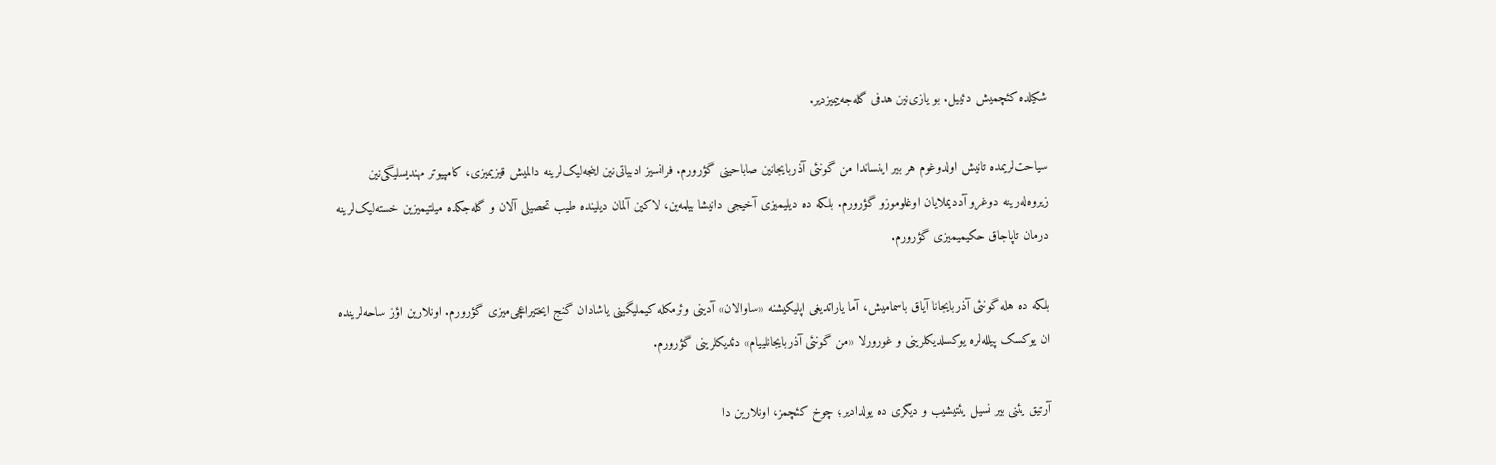شکیلده کئچمیش دئییل. بو یازی‌نین هدفی گله‌جه‌ییمیزدیر.

سیاحت‌لریمده تانیش اولدوغوم هر بیر اینساندا من گونئی آذربایجانین صاباحینی گؤرورم. فرانسیز ادبياتی‌نین اینجه‌لیک‌لرینه دالمیش قیزیمیزی، کامپیوتر مهندیسلیگی‌نین زیروه‌له‌رینه دوغرو آددیملایان اوغلوموزو گؤرورم. بلکه ده دیلیمیزی آخیجی دانیشا بیلمه‌ین، لاکین آلمان دیلینده طیب تحصیلی آلان و گله‌جکده میلتیمیزین خسته‌لیک‌لرینه درمان تاپاجاق حکیمیمیزی گؤرورم.

بلکه ده هله گونئی آذربایجانا آیاق باسمامیش، آما یاراتدیغی اپلیکیشنه «ساوالان» آدینی وئرمکله کیملیگینی یاشادان گنج ایختیراعچی‌میزی گؤرورم. اونلارین اؤز ساحه‌‌‌لرینده ان یوکسک پیلله‌لره یوکسلدیکلرینی و غورورلا «من گونئی آذربایجانلییام» دئدیکلرینی گؤرورم.

آرتیق یئنی بیر نسیل یئتیشیب و دیگری ده یولدادیر؛ چوخ کئچمز، اونلارین دا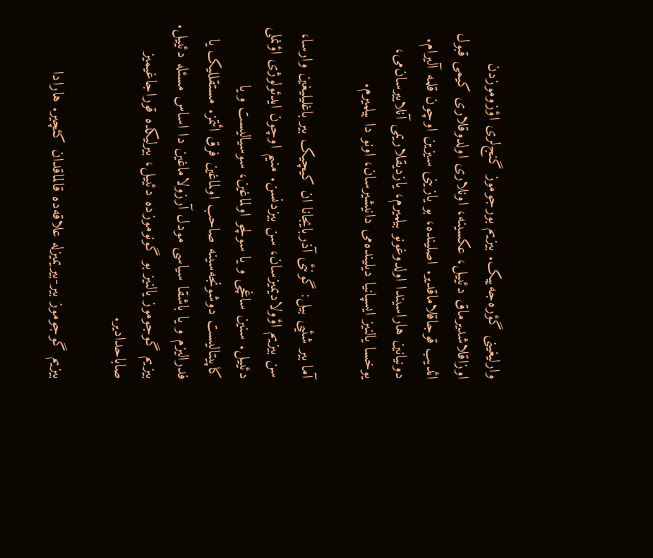وارلیغینی گؤره‌جه‌ییک. بیزیم بورجوموز گنج‌لری اؤزوموزدن اوزاقلاشدیرماق دئییل، عکسینه، اونلاری اولدوقلاری کیمی قبول ائدیب قوجاقلاماقدیر. اصلینده، بو یازینی سیزین اوچون قلمه آلیرام. دونیانین هاراسیندا اولدوغونو بیلمیرم، یازدیقلاریمی آنلاییرسان‌می، یوخسا یالنیز ایسپانیا دیلینده‌می دانیشیرسان، اونو دا بیلمیرم.

آما بیر شئیی بیل: گونئی آذربایجانا ان کیچیک بیر باغلیلیغین وارسا، سن بیزیم اؤولادیمیزسان، سن بیزدنسن. منیم اوچون ایدئولوژی اؤنملی دئییل. سنین ساغچی و یا سولچو اولماغین، سوسیالیست و یا کاپیتالیست دوشونجه‌سینه صاحب اولماغین فرق ائتمز. مستقللیک یا فدرالیزم و یا باشقا سیاسی مودل آرزولاماغین‌ دا اساس مسئله‌‌ دئییل. بیزیم گوجوموز یالنیز بو گونوموزده دئییل، بیرلیکده قوراجاغیمیز صاباحدادیر.

بیزیم گوجوموز بیر-بیریمیزله علاقه‌‌‌ده قالماقدان کئچیر. هارادا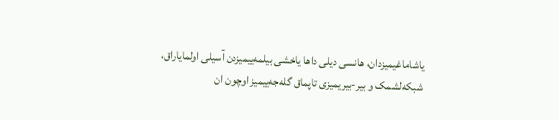یاشاماغیمیزدان، هانسی دیلی داها یاخشی بیلمه‌ییمیزدن آسیلی اولمایاراق، شبکه‌‌لشمک و بیر-بیریمیزی تاپماق گله‌جه‌ییمیز اوچون ان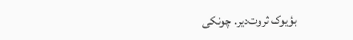بؤیوک ثروت‌دیر. چونکی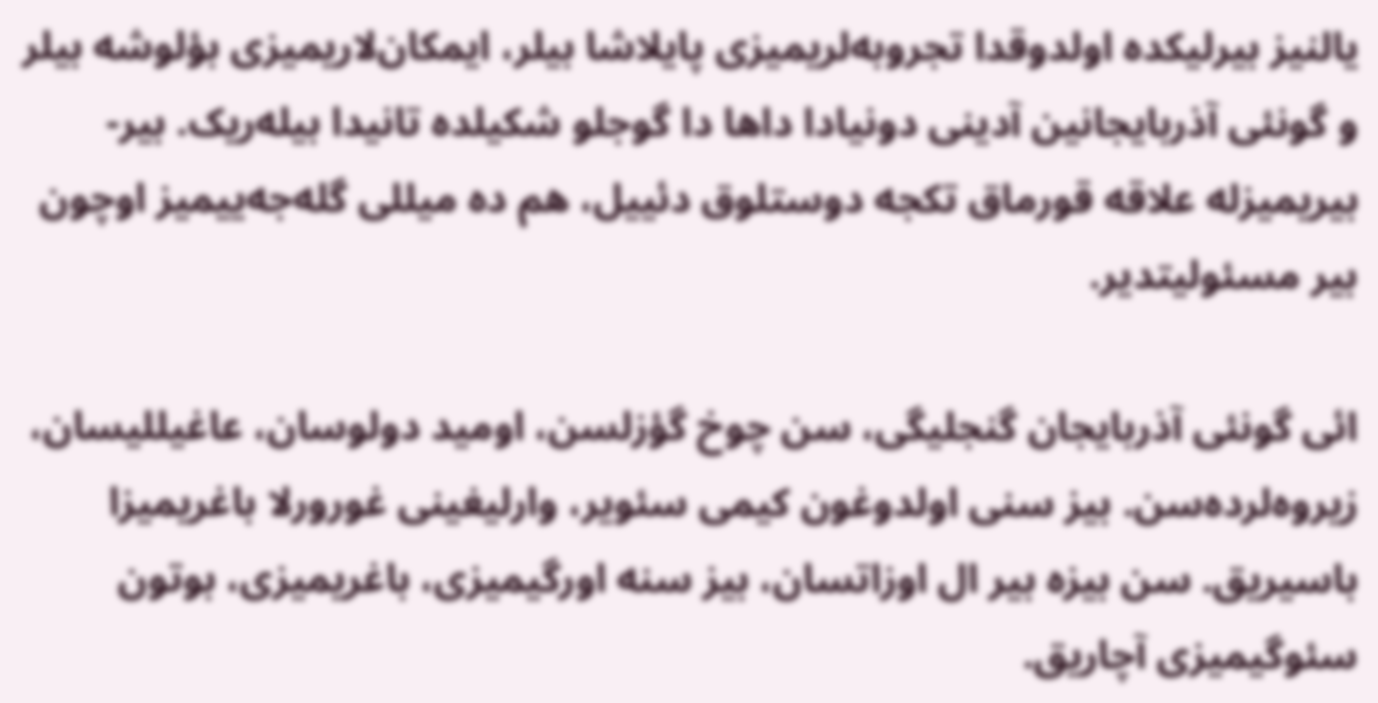یالنیز بیرلیکده اولدوقدا تجروبه‌لریمیزی پایلاشا بیلر، ایمکان‌لاریمیزی بؤلوشه بیلر و گونئی آذربایجانین آدینی دونیادا داها دا گوجلو شکیلده تانیدا بیله‌ریک. بیر-بیریمیزله علاقه‌‌‌ قورماق تکجه دوستلوق دئییل، هم ده میللی گله‌جه‌ییمیز اوچون بیر مسئولیتدیر.

ائی گونئی آذربایجان گنجلیگی، سن چوخ گؤزلسن، اومید دولوسان، عاغیللیسان، زیروه‌لرده‌سن. بیز سنی اولدوغون کیمی سئویر، وارلیغینی غورورلا باغریمیزا باسیریق. سن بیزه بیر ال اوزاتسان، بیز سنه اورگیمیزی، باغریمیزی، بوتون سئوگیمیزی آچاریق.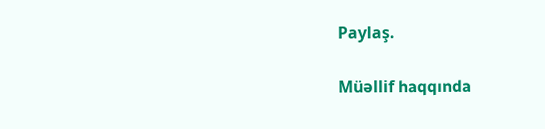Paylaş.

Müəllif haqqında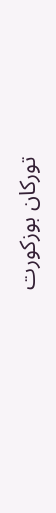تورکان بوزکورت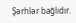Şərhlər bağlıdır.